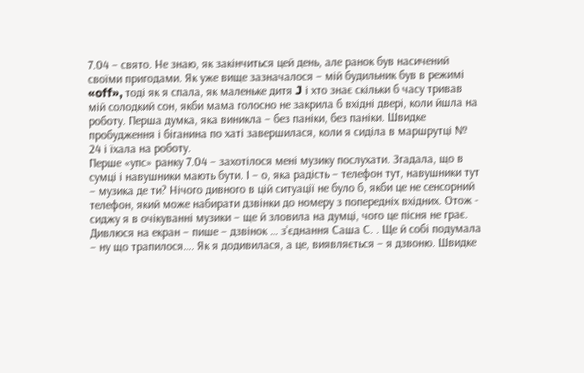7.04 – свято. Не знаю, як закінчиться цей день, але ранок був насичений своїми пригодами. Як уже вище зазначалося – мій будильник був в режимі «off», тоді як я спала, як маленьке дитя J і хто знає скільки б часу тривав мій солодкий сон, якби мама голосно не закрила б вхідні двері, коли йшла на роботу. Перша думка, яка виникла – без паніки, без паніки. Швидке пробудження і біганина по хаті завершилася, коли я сиділа в маршрутці № 24 і їхала на роботу.
Перше «упс» ранку 7.04 – захотілося мені музику послухати. Згадала, що в сумці і навушники мають бути. І – о, яка радість – телефон тут, навушники тут – музика де ти? Нічого дивного в цій ситуації не було б, якби це не сенсорний телефон, який може набирати дзвінки до номеру з попередніх вхідних. Отож - сиджу я в очікуванні музики – ще й зловила на думці, чого це пісня не грає. Дивлюся на екран – пише – дзвінок … з’єднання Саша С. . Ще й собі подумала – ну що трапилося…. Як я додивилася, а це, виявляється – я дзвоню. Швидке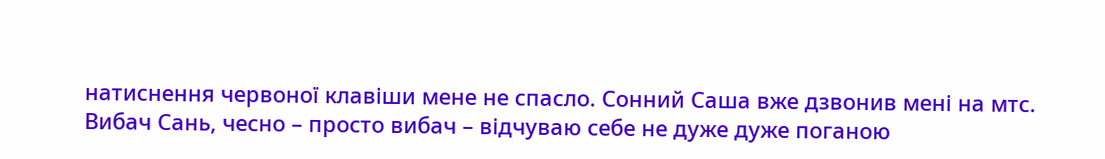натиснення червоної клавіши мене не спасло. Сонний Саша вже дзвонив мені на мтс. Вибач Сань, чесно – просто вибач – відчуваю себе не дуже дуже поганою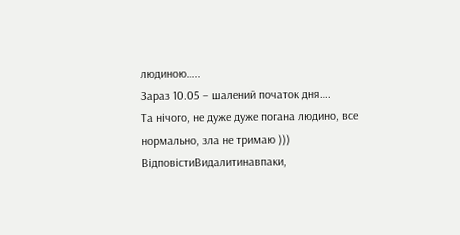людиною…..
Зараз 10.05 – шалений початок дня….
Та нічого, не дуже дуже погана людино, все нормально, зла не тримаю )))
ВідповістиВидалитинавпаки,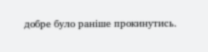добре було раніше прокинутись.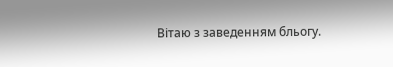Вітаю з заведенням бльогу.